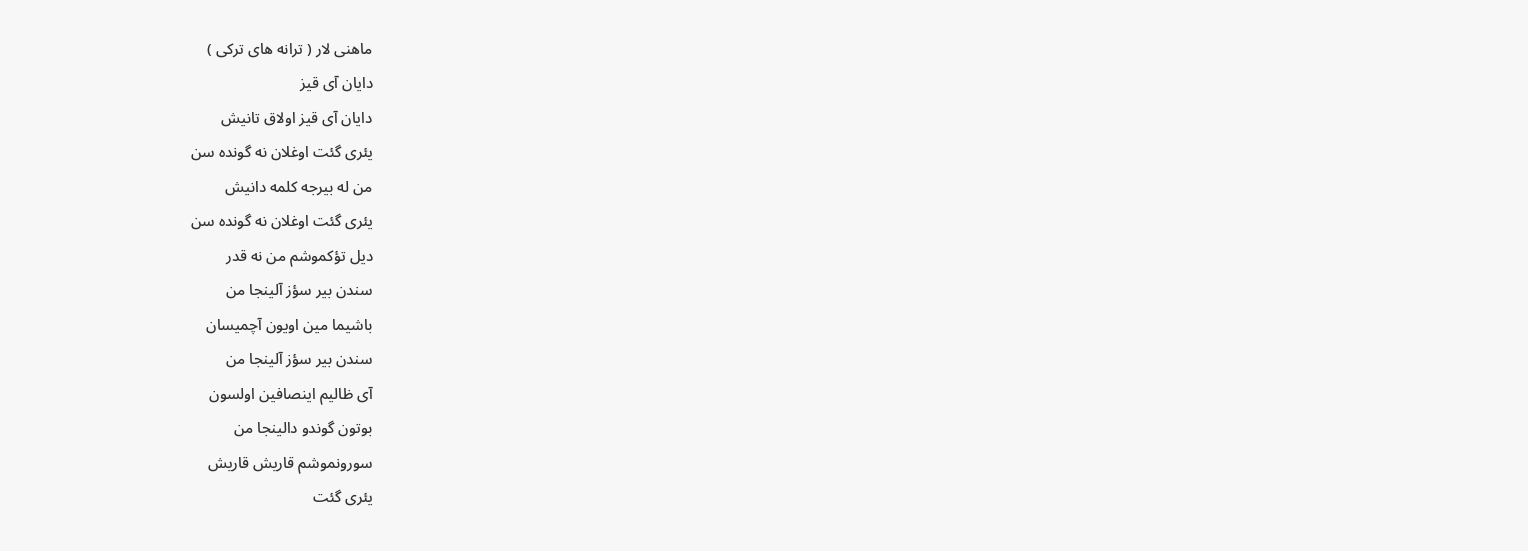ماهنی لار ( ترانه های ترکی )
دایان آی قیز
دایان آی قیز اولاق تانیش
یئری گئت اوغلان نه گونده سن
من له بیرجه کلمه دانیش
یئری گئت اوغلان نه گونده سن
دیل تؤکموشم من نه قدر
سندن بیر سؤز آلینجا من
باشیما مین اویون آچمیسان
سندن بیر سؤز آلینجا من
آی ظالیم اینصافین اولسون
بوتون گوندو دالینجا من
سورونموشم قاریش قاریش
یئری گئت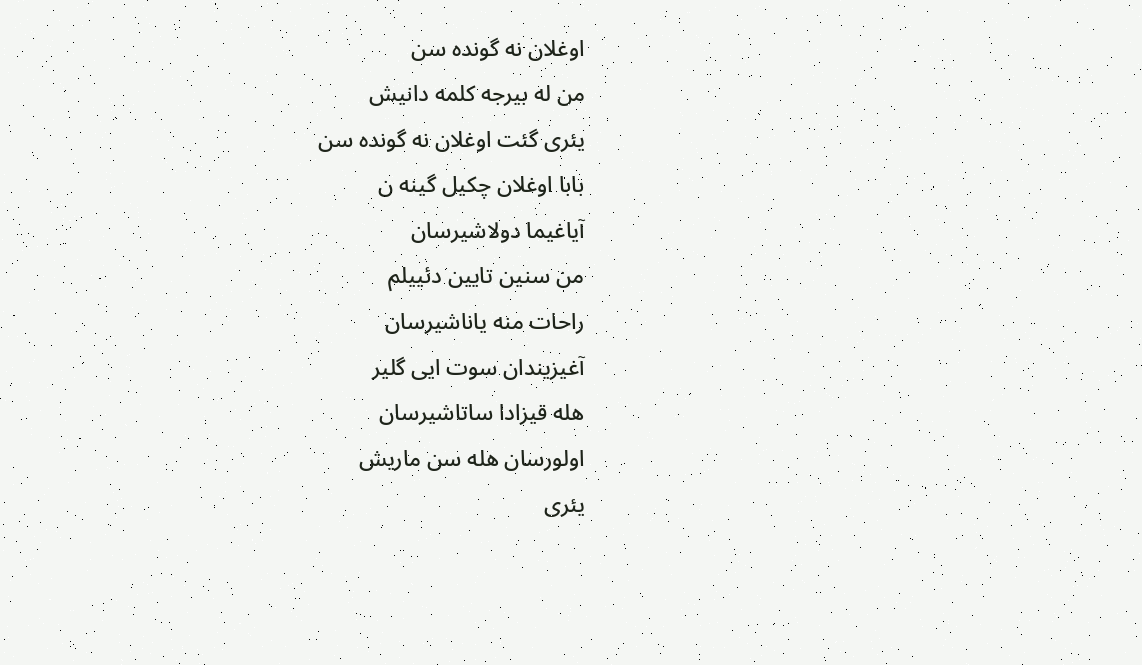اوغلان نه گونده سن
من له بیرجه کلمه دانیش
یئری گئت اوغلان نه گونده سن
بابا اوغلان چکیل گینه ن
آیاغیما دولاشیرسان
من سنین تایین دئییلم
راحات منه یاناشیرسان
آغیزیندان سوت ایی گلیر
هله قیزادا ساتاشیرسان
اولورسان هله سن ماریش
یئری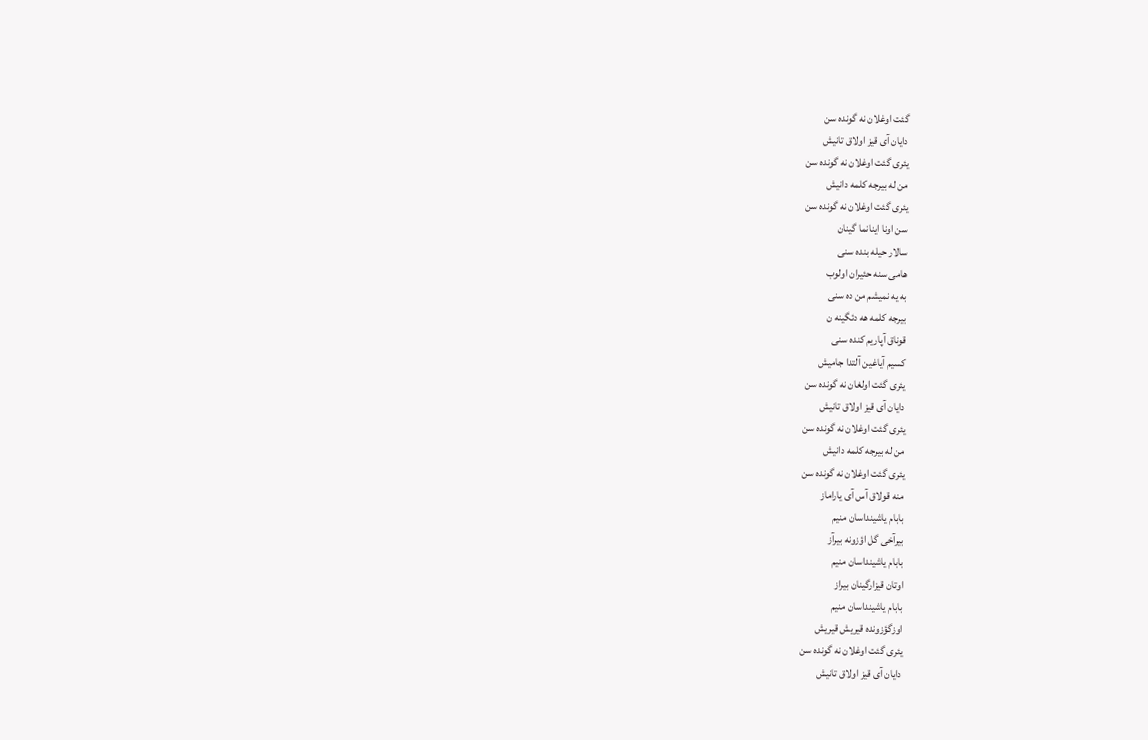گئت اوغلان نه گونده سن
دایان آی قیز اولاق تانیش
یئری گئت اوغلان نه گونده سن
من له بیرجه کلمه دانیش
یئری گئت اوغلان نه گونده سن
سن اونا اینانما گینان
سالار حیله بنده سنی
هامی سنه حئیران اولوب
به یه نمیشم من ده سنی
بیرجه کلمه هه دئگینه ن
قوناق آپاریم کنده سنی
کسیم آیاغین آلتدا جامیش
یئری گئت اولغان نه گونده سن
دایان آی قیز اولاق تانیش
یئری گئت اوغلان نه گونده سن
من له بیرجه کلمه دانیش
یئری گئت اوغلان نه گونده سن
منه قولاق آس آی یاراماز
بابام یاشینداسان منیم
بیرآخی گل اؤزونه بیرآز
بابام یاشینداسان منیم
اوتان قیزارگینان بیراز
بابام یاشینداسان منیم
اوزگؤزونده قیریش قیریش
یئری گئت اوغلان نه گونده سن
دایان آی قیز اولاق تانیش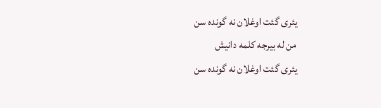یئری گئت اوغلان نه گونده سن
من له بیرجه کلمه دانیش
یئری گئت اوغلان نه گونده سن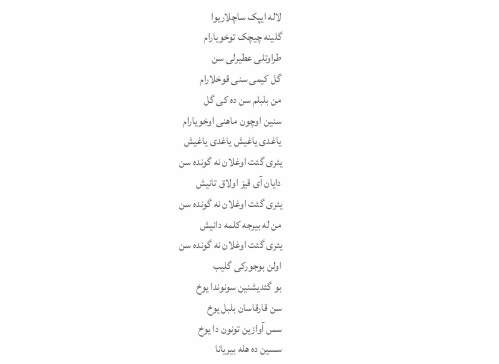لاله ایپک ساچلاریوا
گلینه چیچک توخویارام
طراوتلی عطیرلی سن
گل کیمی سنی قوخلارام
من بلبلم سن ده کی گل
سنین اوچون ماهنی اوخویارام
یاغدی یاغیش یاغدی یاغیش
یئری گئت اوغلان نه گونده سن
دایان آی قیز اولاق تانیش
یئری گئت اوغلان نه گونده سن
من له بیرجه کلمه دانیش
یئری گئت اوغلان نه گونده سن
اولن بوجورکی گلیب
بو گئدیشنین سونوندا یوخ
سن قارقاسان بلبل یوخ
سس آوازین تونون دا یوخ
سسین ده هله بیریانا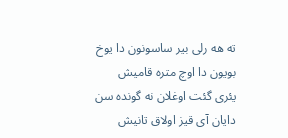ته هه رلی بیر ساسونون دا یوخ
بویون دا اوچ متره قامیش
یئری گئت اوغلان نه گونده سن
دایان آی قیز اولاق تانیش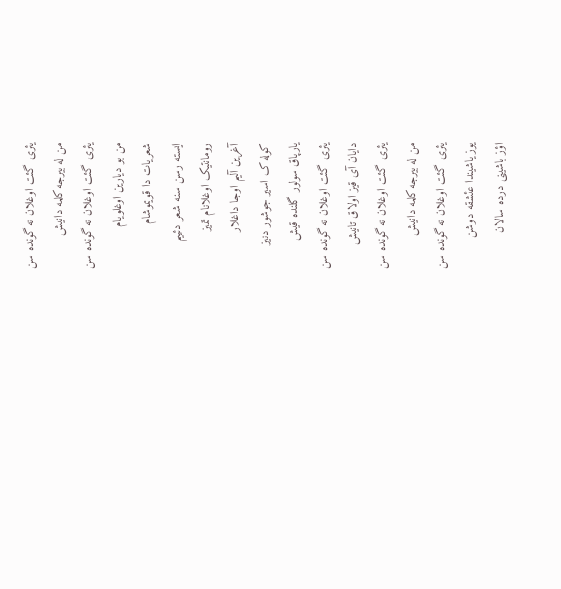یئری گئت اوغلان نه گونده سن
من له بیرجه کلمه دانیش
یئری گئت اوغلان نه گونده سن
من بو دیارین اوغلویام
شعریات دا قویموشام
ایسته رسن سنه شعر دئییم
رومانتیک اوغلانام تمیز
آغرین آلیم اوجا داغلار
کوله ک اسیر جوشور دنیز
یارپاق سولور گلنده قیش
یئری گئت اوغلان نه گونده سن
دایان آی قیز اولاق تانیش
یئری گئت اوغلان نه گونده سن
من له بیرجه کلمه دانیش
یئری گئت اوغلان نه گونده سن
یوز یاشیندا عئشقه دوشن
اؤز باشینی درده سالان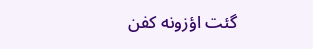گئت اؤزونه کفن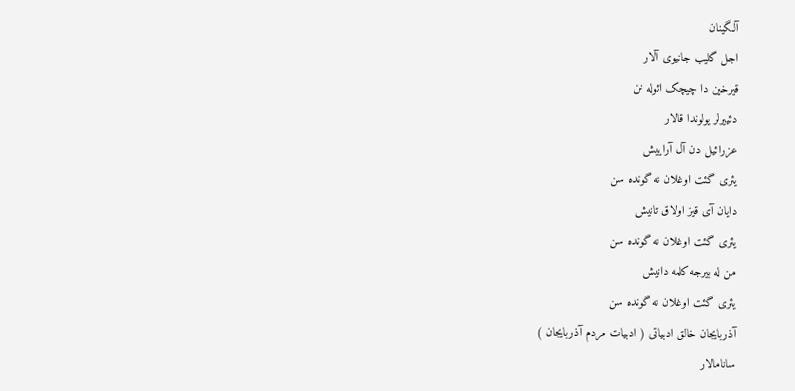آلگینان
اجل گلیب جانیوی آلار
قیرخین دا چیچک ائوله نن
دئییرلر یولوندا قالار
عزرائیل دن آل آراییش
یئری گئت اوغلان نه گونده سن
دایان آی قیز اولاق تانیش
یئری گئت اوغلان نه گونده سن
من له بیرجه کلمه دانیش
یئری گئت اوغلان نه گونده سن
آذربایجان خالق ادبیاتی ( ادبیات مردم آذربایجان )
سانامالار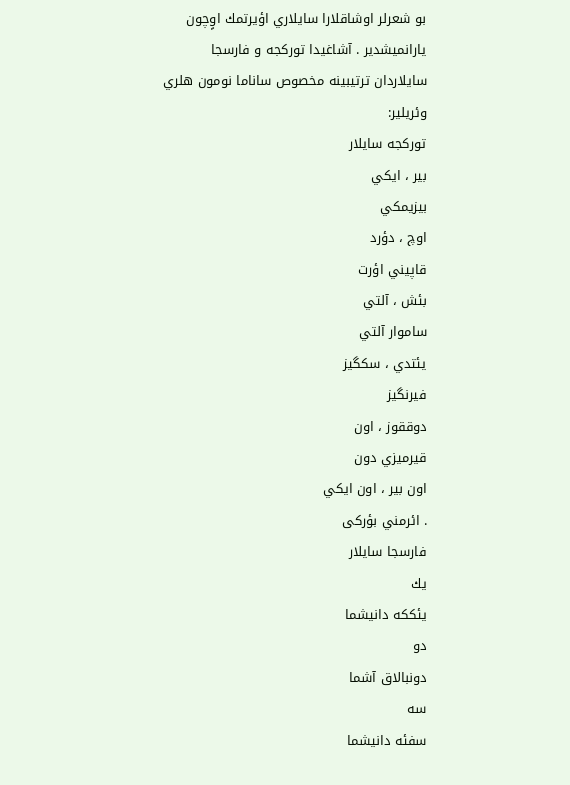بو شعرلر اوشاقلارا سايلاري اؤيرتمك اوٍچون يارانميشدير . آشاغيدا توركجه و فارسجا سايلاردان ترتيبينه مخصوص ساناما نومون هلري وئريلير:
توركجه سايلار
بير ، ايكي
بيزيمكي
اوچ ، دؤرد
قاپيني اؤرت
بئش ، آلتي
ساموار آلتي
يئتدي ، سكگيز
فيرنگيز
دوققوز ، اون
قيرميزي دون
اون بير ، اون ايكي
. ائرمني بؤركی
فارسجا سايلار
يك
يئككه دانيشما
دو
دونبالاق آشما
سه
سفئه دانيشما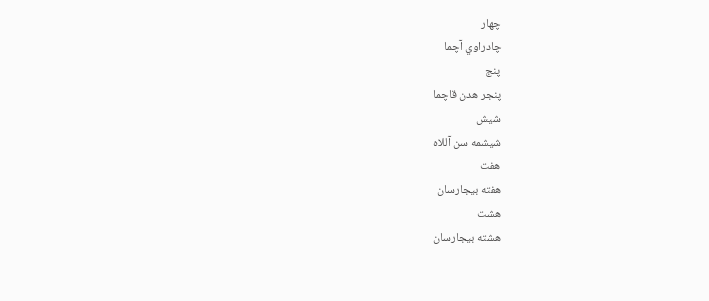چهار
چادراوي آچما
پنج
پنجر هدن قاچما
شيش
شيشمه سن آللاه
هفت
هفته بيجارسان
هشت
هشته بيجارسان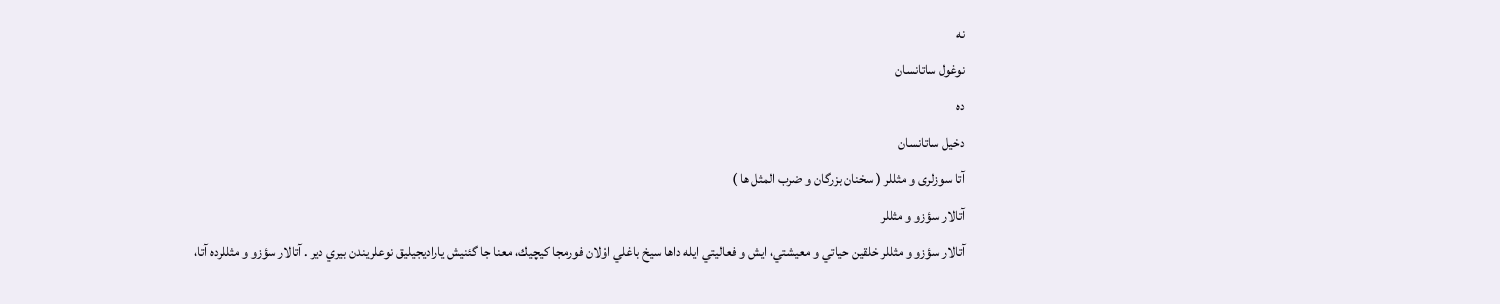نه
نوغول ساتانسان
ده
دخيل ساتانسان
آتا سوزلری و مثللر ( سخنان بزرگان و ضرب المثل ها )
آتالار سؤزو و مثللر
آتالار سؤزو و مثللر خلقين حياتي و معيشتي، ايش و فعاليتي ايله داها سيخ باغلي اوْلان فورمجا كيچيك، معنا جا گئنيش ياراديجيليق نوعلريندن بيري دير . آتالار سؤزو و مثللرده آتا،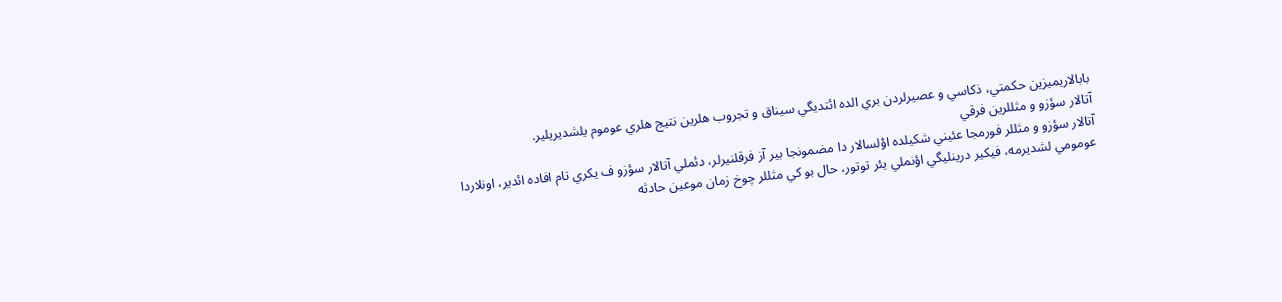بابالاريميزين حكمتي، ذكاسي و عصيرلردن بري الده ائتديگي سيناق و تجروب هلرين نتيج هلري عوموم يلشديريلير.
آتالار سؤزو و مثللرين فرقي
آتالار سؤزو و مثللر فورمجا عئيني شكيلده اوْلسالار دا مضمونجا بير آز فرقلنيرلر، دئملي آتالار سؤزو ف يكري تام افاده ائدير، اونلاردا عومومي لشديرمه، فيكير درينليگي اؤنملي يئر توتور، حال بو كي مثللر چوخ زمان موعين حادثه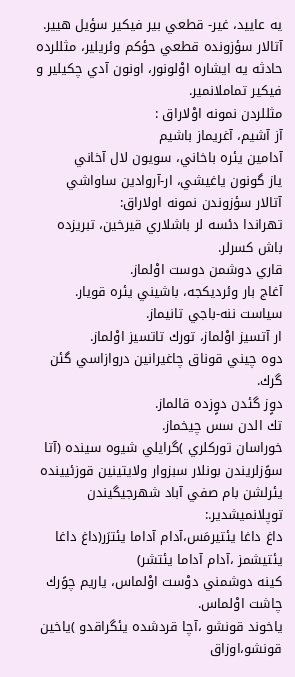يه عاييد، غير- قطعي بير فيكير سؤيل هيير. آتالار سؤزونده قطعي حؤكم وئريلير، مثللرده حادثه يه ايشاره اوْلونور، اونون آدي چكيلير و فيكير تماملانمير.
مثللردن نمونه اوْلاراق :
آز آشيم، آغريماز باشيم
آدامين يئره باخاني، سويون لال آخاني
ياز گونون ياغيشي، ار-آروادين ساواشي
آتالار سؤزوندن نمونه اولاراق:
تهراندا دئسه لر باشلاري قيرخين، تبريزده باش كسرلر.
قاري دوشمن دوست اوْلماز.
آغاج بار وئرديكجه، باشيني يئره قويار.
سياست ننه-باجي تانيماز.
ار آتسيز اوْلماز، تورك تاتسيز اوْلماز.
دوه چيني قوناق چاغيرانين دروازاسي گئن گرك.
دوٍز گئدن دوٍزده قالماز.
تك الدن سس چيخماز.
خوراسان توركلري )گرايلي شيوه سينده (آتا سوًزلريندن بونلار سبزوار ولايتينين قوزئيينده يئرلشن بام صفي آباد شهرجيگيندن توپلانميشدير.:
داغ داغا يئتيرمَس،آدام آداما يئترَر(داغ داغا يئتيشمز ،آدام آداما يئتشر)
كينه دوشمني دوْست اوْلماس، ياريم چوًرك چاشت اوْلماس.
ياخوند قونشو ،آچا قردشده يئگراقدو )ياخين قونشو،اوزاق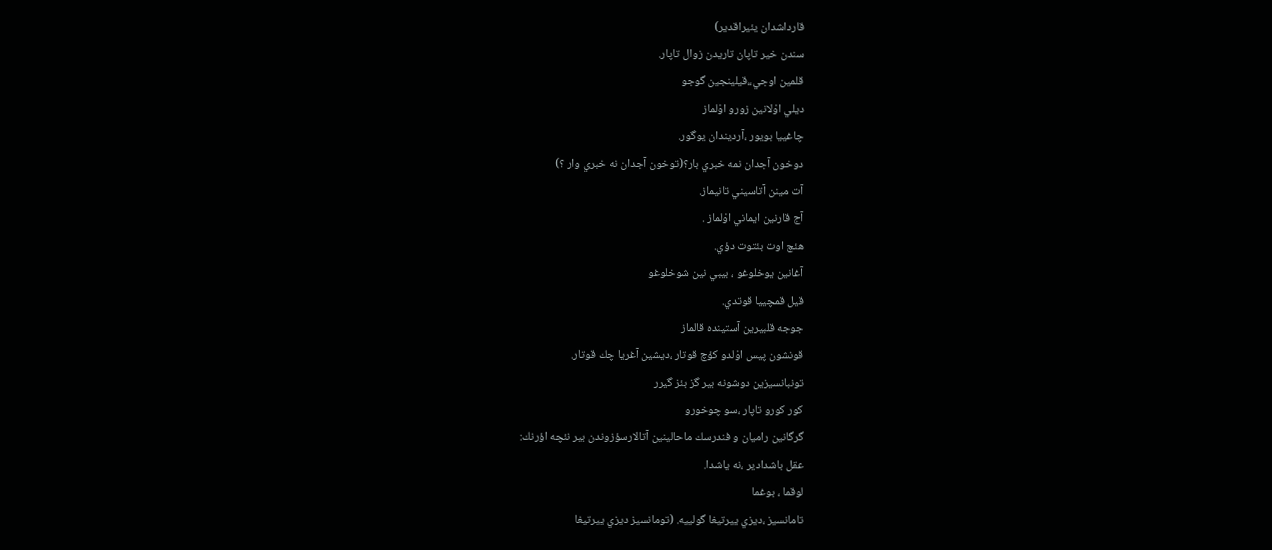قارداشدان يئيراقدير)
سندن خير تاپان تاريدن زوال تاپار.
قلمين اوجي،،قيلينجين گوجو
ديلي اوْلانين زورو اوْلماز
چاغييا بويور ،آرديندان يوگور.
دوخون آجدان نمه خبري بار؟(توخون آجدان نه خبري وار ؟)
آت مينن آتاسيني تانيماز.
آج قارنين ايماني اوْلماز .
هئچ اوت بئتوت دؤي.
آغانين يوخلوغو ، بيبي نين شوخلوغو
قيل قمچييا قوتدي.
جوجه قلبيرين آستينده قالماز
قونشون پيس اوْلدو كؤچ قوتار ،ديشين آغريا چك قوتار.
تونبانسيزين دوشونه بير گز بئز گيرر
كور كورو تاپار ،سو چوخورو
گرگانين راميان و فندرسك ماحالينين آتالارسؤزوندن بير نئچه اؤرنك:
عقل باشدادير ،نه ياشدا.
لوقما ، بوغما
تامانسيز ،ديزي ييرتيغا گولييه. (تومانسيز ديزي ييرتيغا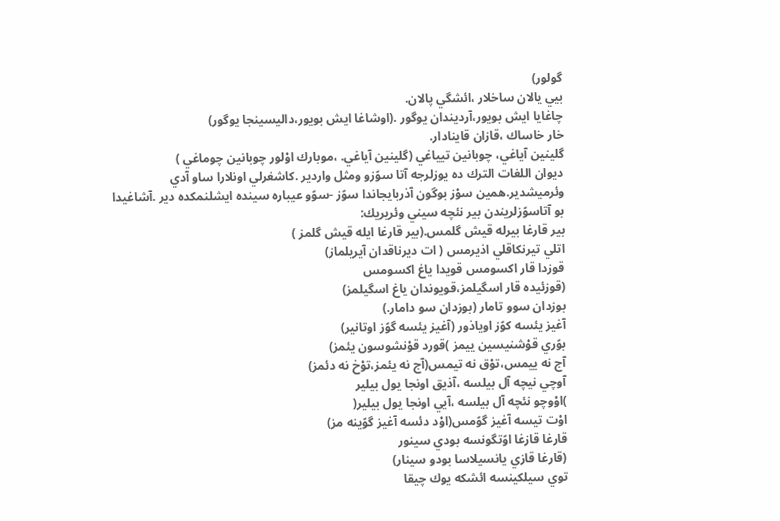گولور)
بيي يالان ساخلار ،ائشگي پالان.
چاغايا ايش بويور،آرديندان يوگور .(اوشاغا ايش بويور،داليسينجا يوگور)
خار خاساك ،قازان قاينادار.
گلينين آياغي، چوبانين تيياغي (گلينين آياغي. ،موبارك اوْلور چوبانين چوماغي )
ديوان اللغات الترك ده يوزلرجه آتا سوًزو ومثل واردير .كاشغرلي اونلارا ساو آدي وئرميشدير.همين سوْز بوگون آذربايجاندا سوًز -سوًو عيباره سينده ايشلنمكده دير .آشاغيدا بو آتاسوًزلريندن بير نئچه سيني وئريريك:
بير قارغا بيرله قيش گلمس.(بير قارغا ايله قيش گلمز )
اتلي تيرنكاقلي اذيرمس ( ات ديرناقدان آيريلماز)
قوزدا قار اكسومس قويدا ياغ اكسومس
(قوزئيده قار اسگيلمز،قويوندان ياغ اسگيلمز)
بوزدان سوو تامار (بوزدان سو دامار.)
آغيز يئسه كوًز اوياذور (آغيز يئسه گوًز اوتانير)
بوًري قوْشنيسين ييمز )قورد قوْنشوسون يئمز)
آج نه ييمس،توْق نه تيمس(آج نه يئمز،توْخ نه دئمز)
آوچي نيچه آل بيلسه ،آذيق اونجا يول بيلير
)اوْوچو نئچه آل بيلسه ،آيي اونجا يول بيلير(
اوْت تيسه آغيز گوًمس(اوْد دئسه آغيز گوًينه مز)
قارغا قازغا اوًتگونسه بودي سينور
(قارغا قازي يانسيلاسا بودو سينار)
توي سيلكينسه ائشكه يوك چيقا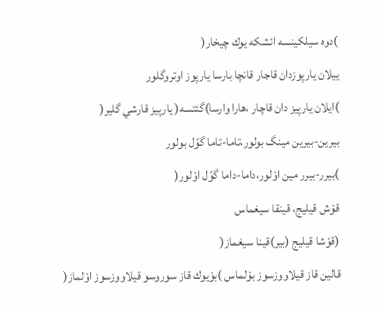)دوه سيلكينسه ائشكه يوك چيخار(
ييلان يارپوزدان قاجار قانچا بارسا يارپوز اوتروگلور
)ايلان يارپيز دان قاچار ،هارا وارسا)گئتسه( يارپيز قارشي گلير(
بيرين-بيرين مينگ بولور،تاما-تاما گوًل بولور
)بيرر-بيرر مين اوْلور،داما-داما گوًل اوْلور(
قوْش قيليج، قينقا سيغماس
(قوْشا قيليج (بير)قينا سيغماز(
قالين قاز قيلاووزسوز بوْلماس )بوْيوك قاز سوروسو قيلاووزسوز اوْلماز(